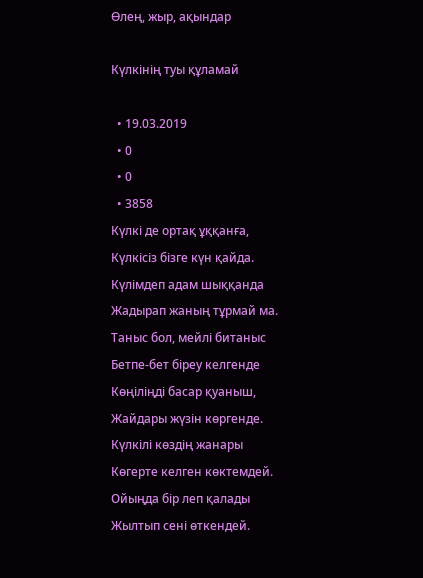Өлең, жыр, ақындар

Күлкінің туы құламай

  • 19.03.2019
  • 0
  • 0
  • 3858
Күлкі де ортақ ұққанға,
Күлкісіз бізге күн қайда.
Күлімдеп адам шыққанда
Жадырап жаның тұрмай ма.
Таныс бол, мейлі битаныс
Бетпе-бет біреу келгенде
Көңіліңді басар қуаныш,
Жайдары жүзін көргенде.
Күлкілі көздің жанары
Көгерте келген көктемдей.
Ойыңда бір леп қалады
Жылтып сені өткендей.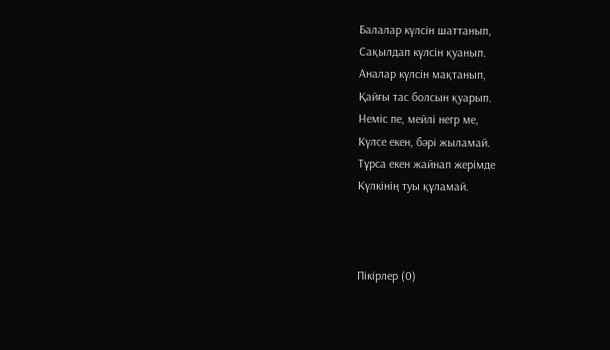Балалар күлсін шаттанып,
Сақылдап күлсін қуанып.
Аналар күлсін мақтанып,
Қайғы тас болсын қуарып.
Неміс пе, мейлі негр ме,
Күлсе екен, бәрі жыламай.
Тұрса екен жайнап жерімде
Күлкінің туы құламай.



Пікірлер (0)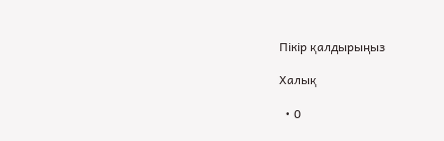Пікір қалдырыңыз

Халық

  • 0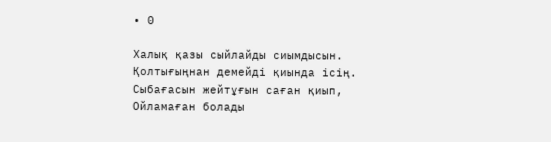• 0

Халық қазы сыйлайды сиымдысын.
Қолтығыңнан демейді қиында ісің.
Сыбағасын жейтұғын саған қиып,
Ойламаған болады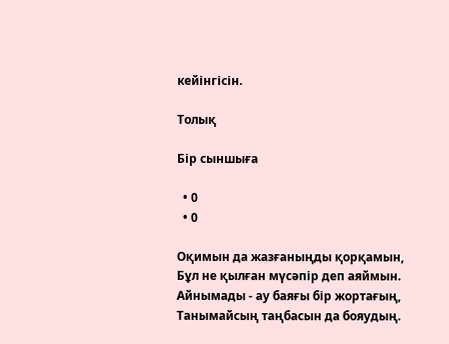кейінгісін.

Толық

Бір сыншыға

  • 0
  • 0

Оқимын да жазғаныңды қорқамын,
Бұл не қылған мүсәпір деп аяймын.
Айнымады - ау баяғы бір жортағың,
Танымайсың таңбасын да бояудың.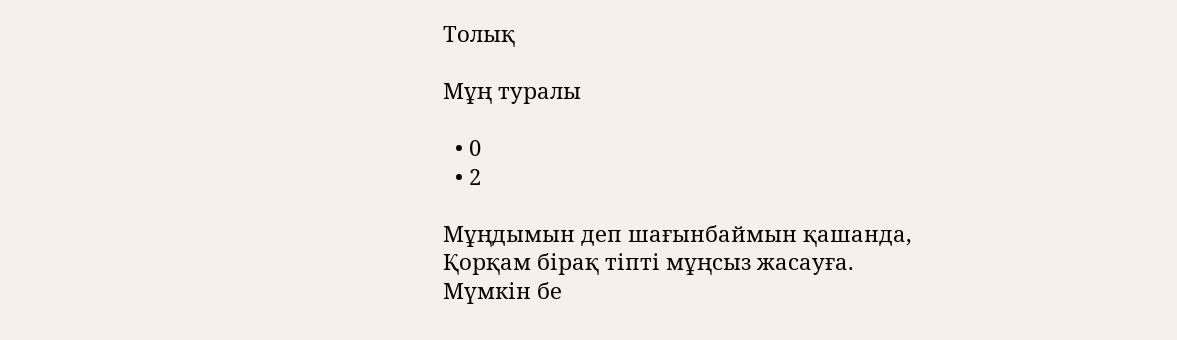Толық

Мұң туралы

  • 0
  • 2

Мұңдымын деп шағынбаймын қашанда,
Қорқам бірақ тіпті мұңсыз жасауға.
Мүмкін бе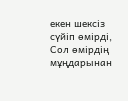екен шексіз сүйіп өмірді,
Сол өмірдің мұңдарынан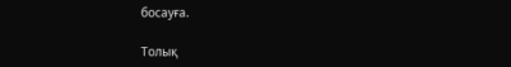босауға.

Толық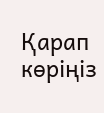Қарап көріңіз